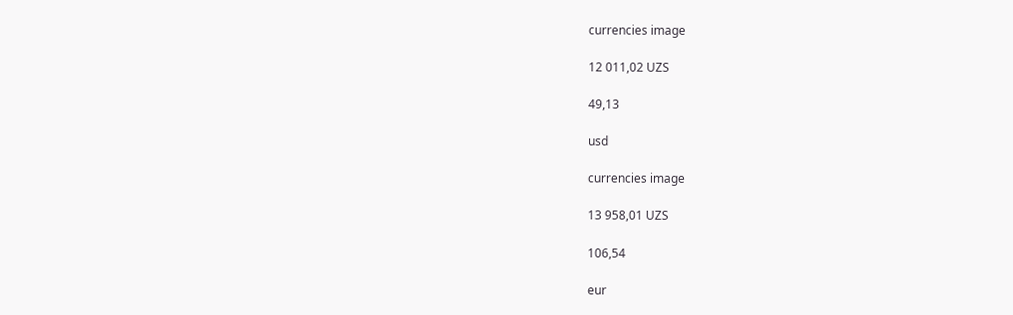currencies image

12 011,02 UZS

49,13

usd

currencies image

13 958,01 UZS

106,54

eur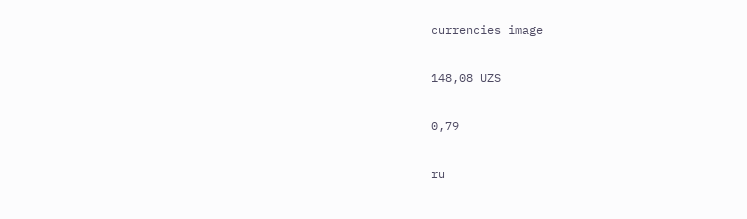currencies image

148,08 UZS

0,79

ru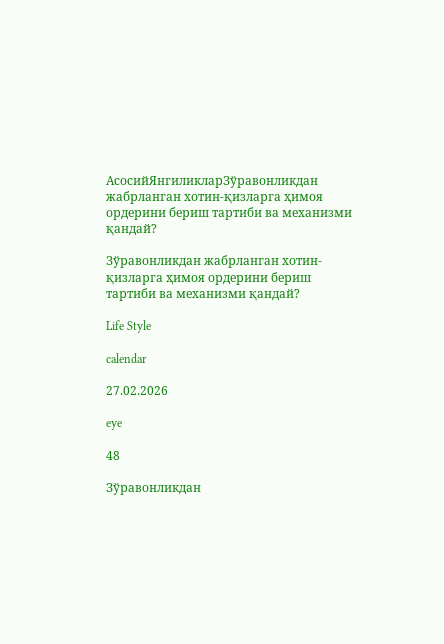АсосийЯнгиликларЗўравонликдан жабрланган хотин-қизларга ҳимоя ордерини бериш тартиби ва механизми қандай?

Зўравонликдан жабрланган хотин-қизларга ҳимоя ордерини бериш тартиби ва механизми қандай?

Life Style

calendar

27.02.2026

eye

48

Зўравонликдан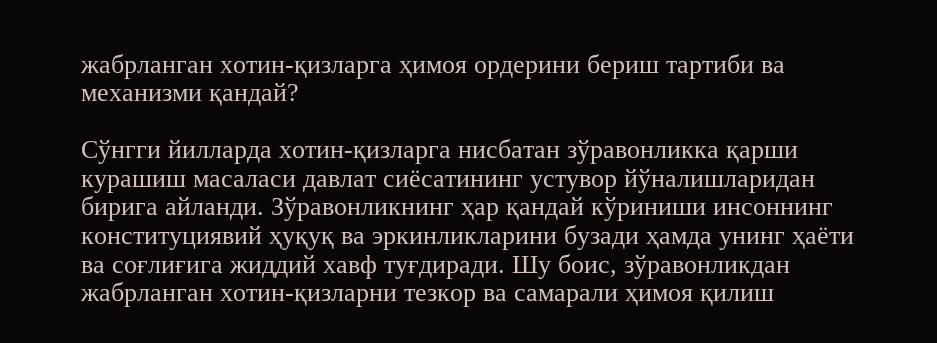жабрланган хотин-қизларга ҳимоя ордерини бериш тартиби ва механизми қандай?

Сўнгги йилларда хотин-қизларга нисбатан зўравонликка қарши курашиш масаласи давлат сиёсатининг устувор йўналишларидан бирига айланди. Зўравонликнинг ҳар қандай кўриниши инсоннинг конституциявий ҳуқуқ ва эркинликларини бузади ҳамда унинг ҳаёти ва соғлиғига жиддий хавф туғдиради. Шу боис, зўравонликдан жабрланган хотин-қизларни тезкор ва самарали ҳимоя қилиш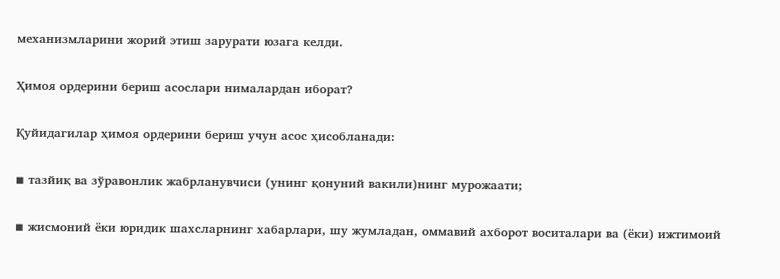механизмларини жорий этиш зарурати юзага келди.

Ҳимоя ордерини бериш асослари нималардан иборат?

Қуйидагилар ҳимоя ордерини бериш учун асос ҳисобланади:

◾ тазйиқ ва зўравонлик жабрланувчиси (унинг қонуний вакили)нинг мурожаати;

◾ жисмоний ёки юридик шахсларнинг хабарлари, шу жумладан, оммавий ахборот воситалари ва (ёки) ижтимоий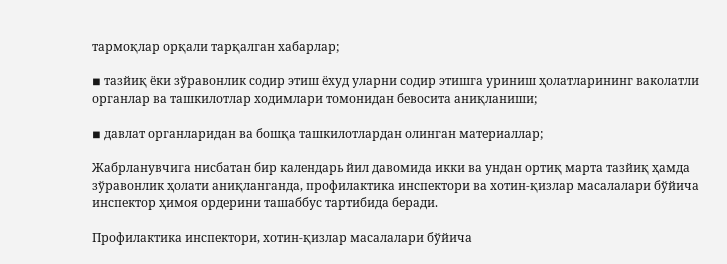тармоқлар орқали тарқалган хабарлар;

◾ тазйиқ ёки зўравонлик содир этиш ёхуд уларни содир этишга уриниш ҳолатларининг ваколатли органлар ва ташкилотлар ходимлари томонидан бевосита аниқланиши;

◾ давлат органларидан ва бошқа ташкилотлардан олинган материаллар;

Жабрланувчига нисбатан бир календарь йил давомида икки ва ундан ортиқ марта тазйиқ ҳамда зўравонлик ҳолати аниқланганда, профилактика инспектори ва хотин-қизлар масалалари бўйича инспектор ҳимоя ордерини ташаббус тартибида беради.

Профилактика инспектори, хотин-қизлар масалалари бўйича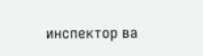инспектор ва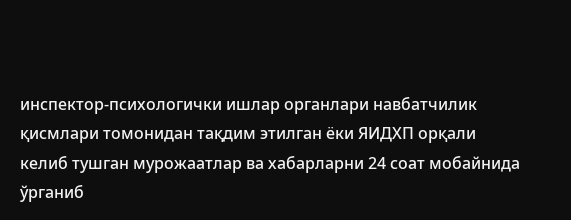инспектор-психологички ишлар органлари навбатчилик қисмлари томонидан тақдим этилган ёки ЯИДХП орқали келиб тушган мурожаатлар ва хабарларни 24 соат мобайнида ўрганиб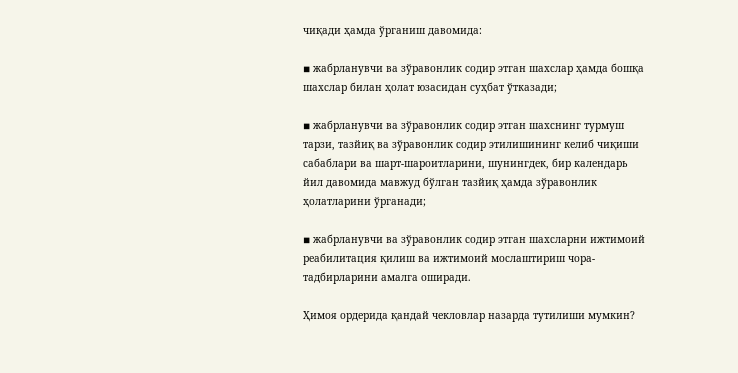чиқади ҳамда ўрганиш давомида:

◾ жабрланувчи ва зўравонлик содир этган шахслар ҳамда бошқа шахслар билан ҳолат юзасидан суҳбат ўтказади;

◾ жабрланувчи ва зўравонлик содир этган шахснинг турмуш тарзи, тазйиқ ва зўравонлик содир этилишининг келиб чиқиши сабаблари ва шарт-шароитларини, шунингдек, бир календарь йил давомида мавжуд бўлган тазйиқ ҳамда зўравонлик ҳолатларини ўрганади;

◾ жабрланувчи ва зўравонлик содир этган шахсларни ижтимоий реабилитация қилиш ва ижтимоий мослаштириш чора-тадбирларини амалга оширади.

Ҳимоя ордерида қандай чекловлар назарда тутилиши мумкин?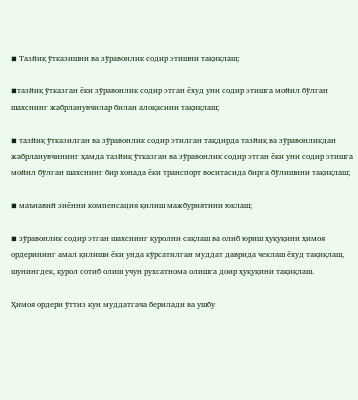◾ Тазйиқ ўтказишни ва зўравонлик содир этишни тақиқлаш;

◾тазйиқ ўтказган ёки зўравонлик содир этган ёхуд уни содир этишга мойил бўлган шахснинг жабрланувчилар билан алоқасини тақиқлаш;

◾ тазйиқ ўтказилган ва зўравонлик содир этилган тақдирда тазйиқ ва зўравонликдан жабрланувчининг ҳамда тазйиқ ўтказган ва зўравонлик содир этган ёки уни содир этишга мойил бўлган шахснинг бир хонада ёки транспорт воситасида бирга бўлишини тақиқлаш;

◾ маънавий зиённи компенсация қилиш мажбуриятини юклаш;

◾ зўравонлик содир этган шахснинг қуролни сақлаш ва олиб юриш ҳуқуқини ҳимоя ордерининг амал қилиши ёки унда кўрсатилган муддат даврида чеклаш ёхуд тақиқлаш, шунингдек, қурол сотиб олиш учун рухсатнома олишга доир ҳуқуқини тақиқлаш.

Ҳимоя ордери ўттиз кун муддатгача берилади ва ушбу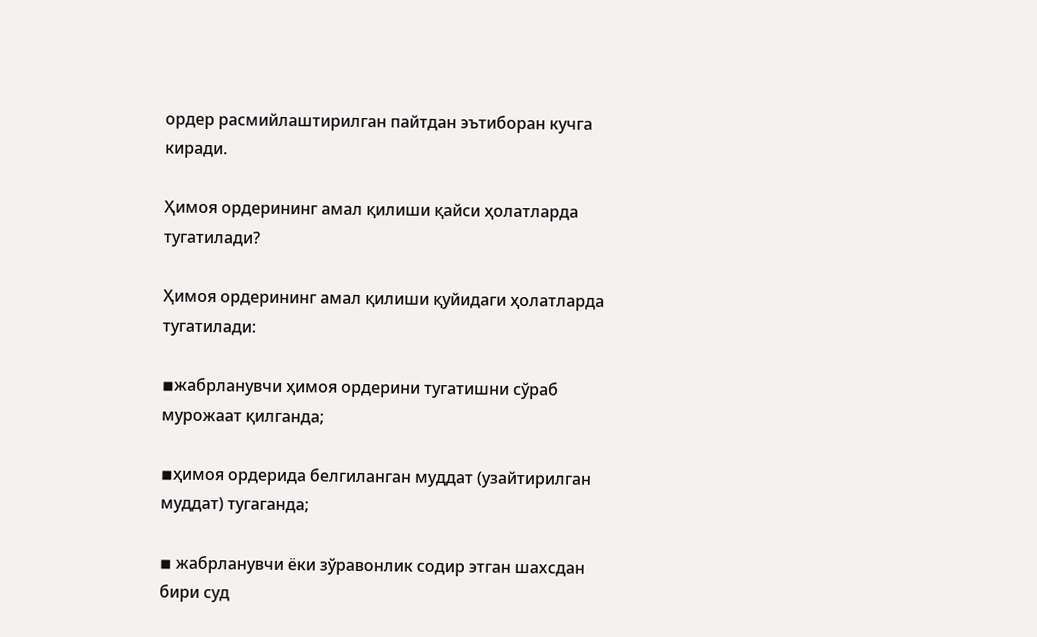ордер расмийлаштирилган пайтдан эътиборан кучга киради.

Ҳимоя ордерининг амал қилиши қайси ҳолатларда тугатилади?

Ҳимоя ордерининг амал қилиши қуйидаги ҳолатларда тугатилади:

◾жабрланувчи ҳимоя ордерини тугатишни сўраб мурожаат қилганда;

◾ҳимоя ордерида белгиланган муддат (узайтирилган муддат) тугаганда;

◾ жабрланувчи ёки зўравонлик содир этган шахсдан бири суд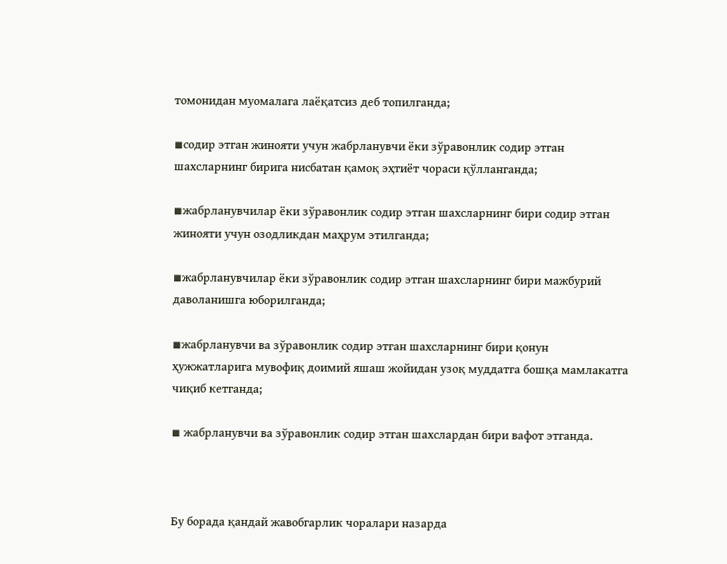томонидан муомалага лаёқатсиз деб топилганда;

◾содир этган жинояти учун жабрланувчи ёки зўравонлик содир этган шахсларнинг бирига нисбатан қамоқ эҳтиёт чораси қўлланганда;

◾жабрланувчилар ёки зўравонлик содир этган шахсларнинг бири содир этган жинояти учун озодликдан маҳрум этилганда;

◾жабрланувчилар ёки зўравонлик содир этган шахсларнинг бири мажбурий даволанишга юборилганда;

◾жабрланувчи ва зўравонлик содир этган шахсларнинг бири қонун ҳужжатларига мувофиқ доимий яшаш жойидан узоқ муддатга бошқа мамлакатга чиқиб кетганда;

◾ жабрланувчи ва зўравонлик содир этган шахслардан бири вафот этганда.



Бу борада қандай жавобгарлик чоралари назарда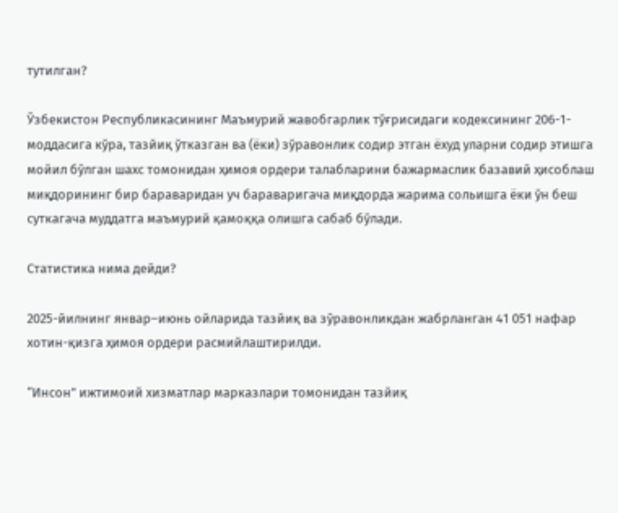тутилган?

Ўзбекистон Республикасининг Маъмурий жавобгарлик тўғрисидаги кодексининг 206-1-моддасига кўра, тазйиқ ўтказган ва (ёки) зўравонлик содир этган ёхуд уларни содир этишга мойил бўлган шахс томонидан ҳимоя ордери талабларини бажармаслик базавий ҳисоблаш миқдорининг бир бараваридан уч бараваригача миқдорда жарима сольишга ёки ўн беш суткагача муддатга маъмурий қамоққа олишга сабаб бўлади.

Статистика нима дейди?

2025-йилнинг январ–июнь ойларида тазйиқ ва зўравонликдан жабрланган 41 051 нафар хотин-қизга ҳимоя ордери расмийлаштирилди.

“Инсон” ижтимоий хизматлар марказлари томонидан тазйиқ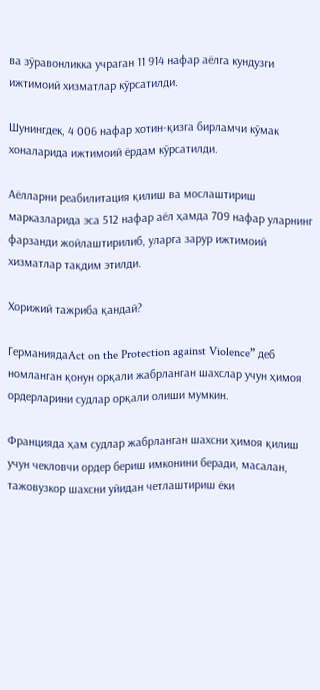ва зўравонликка учраган 11 914 нафар аёлга кундузги ижтимоий хизматлар кўрсатилди.

Шунингдек, 4 006 нафар хотин-қизга бирламчи кўмак хоналарида ижтимоий ёрдам кўрсатилди.

Аёлларни реабилитация қилиш ва мослаштириш марказларида эса 512 нафар аёл ҳамда 709 нафар уларнинг фарзанди жойлаштирилиб, уларга зарур ижтимоий хизматлар тақдим этилди.

Хорижий тажриба қандай?

ГерманиядаAct on the Protection against Violence” деб номланган қонун орқали жабрланган шахслар учун ҳимоя ордерларини судлар орқали олиши мумкин.

Францияда ҳам судлар жабрланган шахсни ҳимоя қилиш учун чекловчи ордер бериш имконини беради, масалан, тажовузкор шахсни уйидан четлаштириш ёки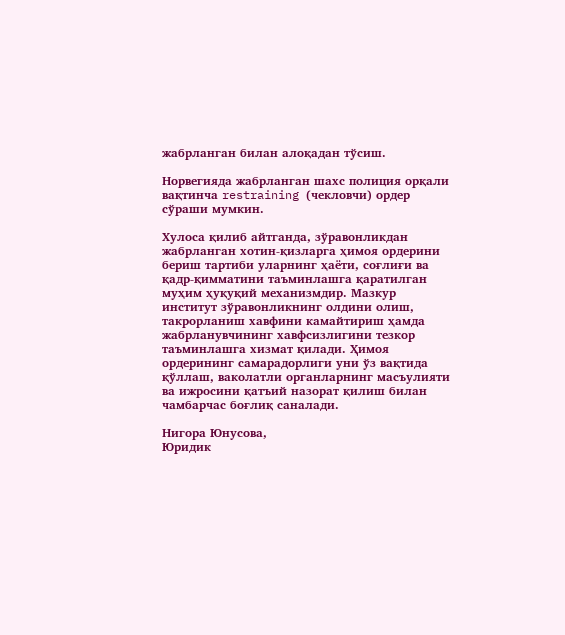жабрланган билан алоқадан тўсиш.

Норвегияда жабрланган шахс полиция орқали вақтинча restraining (чекловчи) ордер сўраши мумкин.

Хулоса қилиб айтганда, зўравонликдан жабрланган хотин-қизларга ҳимоя ордерини бериш тартиби уларнинг ҳаёти, соғлиғи ва қадр-қимматини таъминлашга қаратилган муҳим ҳуқуқий механизмдир. Мазкур институт зўравонликнинг олдини олиш, такрорланиш хавфини камайтириш ҳамда жабрланувчининг хавфсизлигини тезкор таъминлашга хизмат қилади. Ҳимоя ордерининг самарадорлиги уни ўз вақтида қўллаш, ваколатли органларнинг масъулияти ва ижросини қатъий назорат қилиш билан чамбарчас боғлиқ саналади.

Нигора Юнусова,
Юридик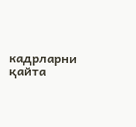кадрларни қайта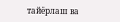тайёрлаш ва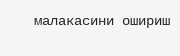малакасини ошириш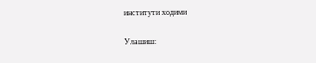институти ходими

Улашиш: